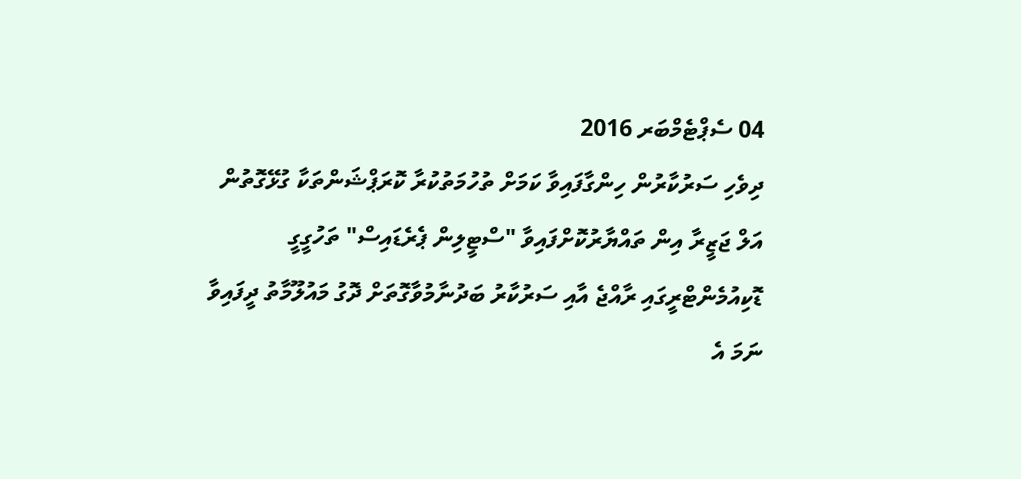04 ސެޕްޓެމްބަރ 2016
ދިވެހި ސަރުކާރުން ހިންގާފައިވާ ކަމަށް ތުހުމަތުކުރާ ކޮރަޕްޝަންތަކާ ގުޅޭގޮތުން އަލް ޖަޒީރާ އިން ތައްޔާރުކޮށްފައިވާ "ސްޓީލިން ޕެރެޑައިސް" ތަހުގީގީ ޑޮކިއުމެންޓްރީގައި ރާއްޖެ އާއި ސަރުކާރު ބަދުނާމުވާގޮތަށް ދޮގު މައުލޫމާތު ދީފައިވާ ނަމަ އެ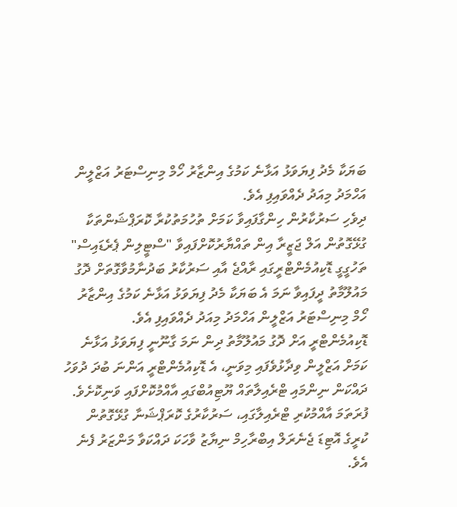ބަޔަކާ މެދު ފިޔަވަޅު އަޅާނެ ކަމުގެ އިންޒާރު ހޯމް މިނިސްޓަރު އަޒްލީން އަހްމަދު މިއަދު ދެއްވައިފި އެވެ.
ދިވެހި ސަރުކާރުން ހިންގާފައިވާ ކަމަށް ތުހުމަތުކުރާ ކޮރަޕްޝަންތަކާ ގުޅޭގޮތުން އަލް ޖަޒީރާ އިން ތައްޔާރުކޮށްފައިވާ "ސްޓީލިން ޕެރެޑައިސް" ތަހުގީގީ ޑޮކިއުމެންޓްރީގައި ރާއްޖެ އާއި ސަރުކާރު ބަދުނާމުވާގޮތަށް ދޮގު މައުލޫމާތު ދީފައިވާ ނަމަ އެ ބަޔަކާ މެދު ފިޔަވަޅު އަޅާނެ ކަމުގެ އިންޒާރު ހޯމް މިނިސްޓަރު އަޒްލީން އަހްމަދު މިއަދު ދެއްވައިފި އެވެ.
ޑޮކިއުމެންޓްރީ އަށް ދޮގު މައުލޫމާތު ދިން ނަމަ ގާނޫނީ ފިޔަވަޅު އަޅާނެ ކަމަށް އަޒްލީން ވިދާޅުވެފައި މިވަނީ، އެ ޑޮކިއުމެންޓްރީ އަންނަ ބުދަ ދުވަހު ދައްކަން ނިންމައި ޓްރެއިލާތައް ޔޫޓިއުބްގައި އާއްމުކޮށްފައި ވަނިކޮށެވެ. ފުރަތަމަ އާއްމުކުރި ޓްރެއިލާގައި، ސަރުކާރުގެ ކޮރަޕްޝަނާ ގުޅޭގޮތުން ކުރީގެ އޮޓިޑަ ޖެނެރަލް އިބްރާހިމް ނިޔާޒު ވާހަކަ ދައްކަވާ މަންޒަރު ފެނެ އެވެ.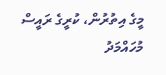މީގެ އިތުރުން، ކުރީގެ ރައީސް މުހައްމަދު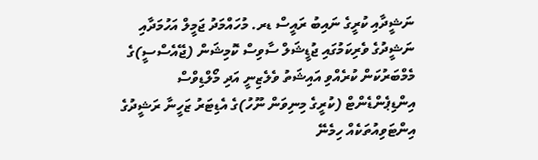ނަޝީދާއި ކުރީގެ ނައިބު ރައީސް ޑރ. މުހައްމަދު ޖަމީލް އަހުމަދާއި ނަޝީދުގެ ވެރިކަމުގައި ޖުޑީޝަލް ސާވިސް ކޮމިޝަން (ޖޭއެސްސީ)ގެ މެމްބަރުކަން ކުރެއްވި އައިޝަތު ވެލެޒިނީ އަދި މޯލްޑިވްސް އިންޑިޕެންޑެންޓް (ކުރީގެ މިނިވަން ނޫހު)ގެ އެޑިޓަރު ޒަހީނާ ރަޝީދުގެ އިންޓަވިއުތަކެއް ހިމެނޭ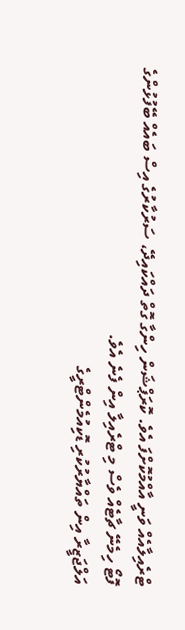ޓްރެއިލާއެއް ވަނީ އާއްމުކޮށްފަ އެވެ. ކޮރަޕްޝަން ހިންގާ ގޮތް ދައްކައިދޭ، ސަރުކާރުގެ އިސް ބައެއް ބޭފުޅުންގެ ފޮޓޯ ހިމެނޭ ޗާޓެއް ވެސް މި ޓްރެއިލާ އިން ފެނެ އެވެ.
އަލްޖަޒީރާ އިން ތައްޔާރުކުރި ޑޮކިއުމެންޓްރީގެ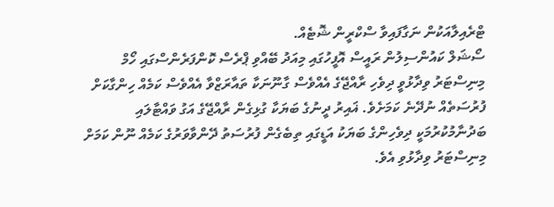ޓްރެއިލާއަކުން ނަގާފައިވާ ސްކްރީން ޝޮޓެއް.
ސޯޝަލް ކައުންސިލުން ރައީސް އޮފީހުގައި މިއަދު ބޭއްވި ޕްރެސް ކޮންފަރެންސްގައި ހޯމް މިނިސްޓަރު ވިދާޅުވީ ދިވެހި ރާއްޖޭގެ އެއްވެސް ގާނޫނަކާ ތައާރަޒްވާ އެއްވެސް ކަމެއް ހިންގާކަށް ފުރުސަތެއް ނުދޭނެ ކަމަށެވެ. ޣައިރު ދީނުގެ ބަޔަކާ ގުޅިގެން ރާއްޖޭގެ އަގު ވައްޓާލައި ބަދުނާމުކުރުމަކީ ދިވެހިންގެ ބަޔަކު އަޑީގައި ތިބެގެން ފުރުސަތު ދޭންވާވަރުގެ ކަމެއް ނޫން ކަމަށް މިނިސްޓަރު ވިދާޅުވި އެވެ.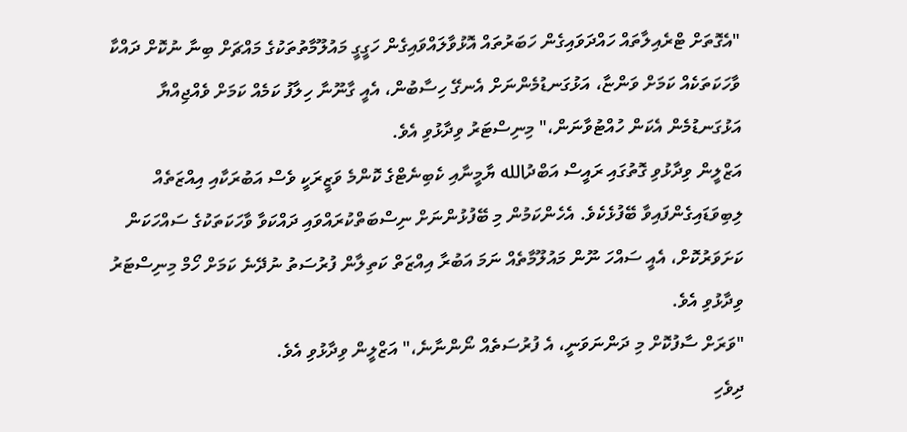"އެގޮތަށް ޓްރެއިލާތައް ހައްދަވައިގެން ހަބަރުތައް އޮޅުވާލައްވައިގެން ހަގީގީ މައުލޫމާތުތަކުގެ މައްޗަށް ބިނާ ނުކޮށް ދައްކާ ވާހަކަތަކެއް ކަމަށް ވަންޏާ، އަޅުގަނޑުމެންނަށް އެނގޭ ހިސާބުން، އެއީ ގާނޫނާ ހިލާފު ކަމެއް ކަމަށް ވެއްޖިއްޔާ އަޅުގަނޑުމެން އެކަން ހުއްޓުވާނަން،" މިނިސްޓަރު ވިދާޅުވި އެވެ.
އަޒްލީން ވިދާޅުވި ގޮތުގައި ރައީސް އަބްދުالله ޔާމީނާއި ކެބިނެޓްގެ ކޮންމެ ވަޒީރަކީ ވެސް އަބުރަކާއި އިއްޒަތެއް ލިބިވަޑައިގެންފައިވާ ބޭފުޅެކެވެ. އެހެންކަމުން މި ބޭފުޅުންނަށް ނިސްބަތްކުރައްވައި ދައްކަވާ ވާހަކަތަކުގެ ސައްހަކަން ކަށަވަރުކޮށް، އެއީ ސައްހަ ނޫން މައުލޫމާތެއް ނަމަ އަބުރާ އިއްޒަތް ކަތިލާން ފުރުސަތު ނުދޭނެ ކަމަށް ހޯމް މިނިސްޓަރު ވިދާޅުވި އެވެ.
"ވަރަށް ސާފުކޮށް މި ދަންނަވަނީ، އެ ފުރުސަތެއް ނޯންނާނެ،" އަޒްލީން ވިދާޅުވި އެވެ.
ދިވެހި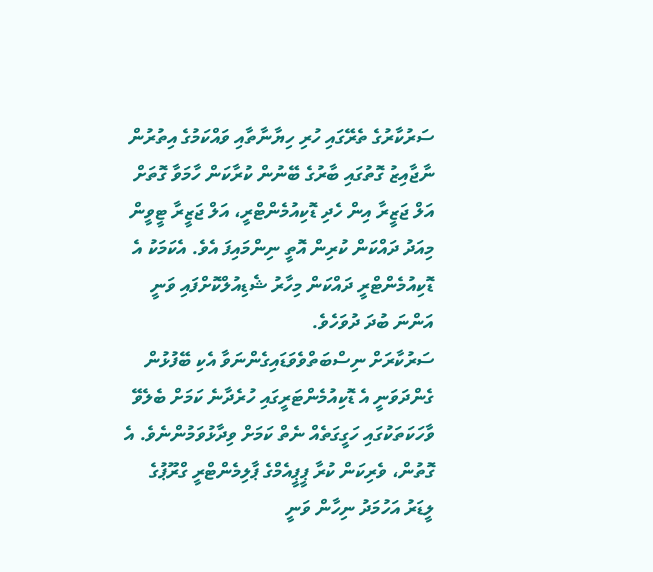ސަރުކާރުގެ ތެރޭގައި ހުރި ހިޔާނާތާއި ވައްކަމުގެ އިތުރުން ނާޖާއިޒު ގޮތުގައި ބާރުގެ ބޭނުން ކުރާކަން ހާމަވާ ގޮތަށް އަލް ޖަޒީރާ އިން ހެދި ޑޮކިއުމެންޓްރީ، އަލް ޖަޒީރާ ޓީވީން މިއަދު ދައްކަން ކުރިން އޮތީ ނިންމައިފަ އެވެ. އެކަމަކު އެ ޑޮކިއުމެންޓްރީ ދައްކަން މިހާރު ޝެޑިއުލްކޮށްފައި ވަނީ އަންނަ ބުދަ ދުވަހެވެ.
ސަރުކާރަށް ނިސްބަތްވެވަޑައިގެންނަވާ އެކި ބޭފުޅުން ގެންދަވަނީ އެ ޑޮކިއުމެންޓަރީގައި ހުރެދާނެ ކަމަށް ބެލެވޭ ވާހަކަތަކުގައި ހަގީގަތެއް ނެތް ކަމަށް ވިދާޅުވަމުންނެވެ. އެ ގޮތުން، ވެރިކަން ކުރާ ޕީޕީއެމްގެ ޕާލިމެންޓްރީ ގްރޫޕުގެ ލީޑަރު އަހުމަދު ނިހާން ވަނީ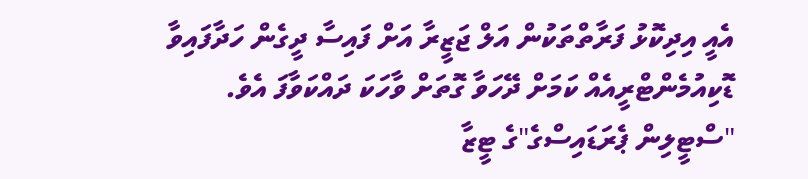އެއީ އިދިކޮޅު ފަރާތްތަކުން އަލް ޖަޒީރާ އަށް ފައިސާ ދީގެން ހަދާފައިވާ ޑޮކިއުމެންޓްރީއެއް ކަމަށް ދޭހަވާ ގޮތަށް ވާހަކަ ދައްކަވާފަ އެވެ.
"ސްޓީލިން ޕެރަޑައިސްގެ"ގެ ޓީޒާ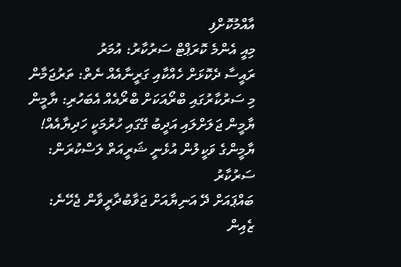އާއްމުކޮށްފި
މިއީ އެންމެ ކޮރަޕްޓް ސަރުކާރު: އުމަރު
ރައީސާ ދެކޮޅަށް ހެއްކާއި ގަރީނާއެއް ނެތް: ތަރުޖަމާން
މި ސަރުކާރުގައި ބްރޯއަކަށް ބްރޯއެއް އެބަހުރި: ޔާމީން
ޔާމީން ޖަލަށްލައި އަދީބު ގޭގައި ހުރުމަކީ ހަދިޔާއެއް!
ޔާމީންގެ ވަކީލުން އުޅެނީ ޝަރީއަތް ލަސްކުރަން: ސަރުކާރު
ބައްޕައަށް ދޭ އަނިޔާއަށް ޖަވާބުދާރީވާން ޖެހޭނެ: ޒެއިން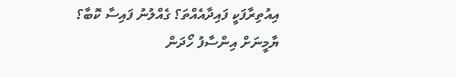އިއުތިރާފަކީ ފައިދާއެއްތަ؟ ގެއްލުނު ފައިސާ ކޮބާ؟
ޔާމީނަށް އިންސާފު ހޯދަން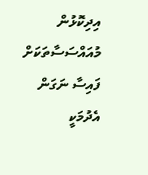އިދިކޮޅުން މުއައްސަސާތަކަށް
ފައިސާ ނަގަން އެދުމަކީ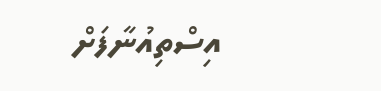އިސްތިއުނާފަށް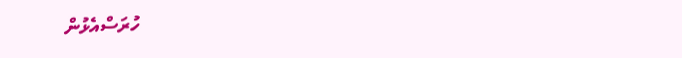ހުރަސްއެޅުން